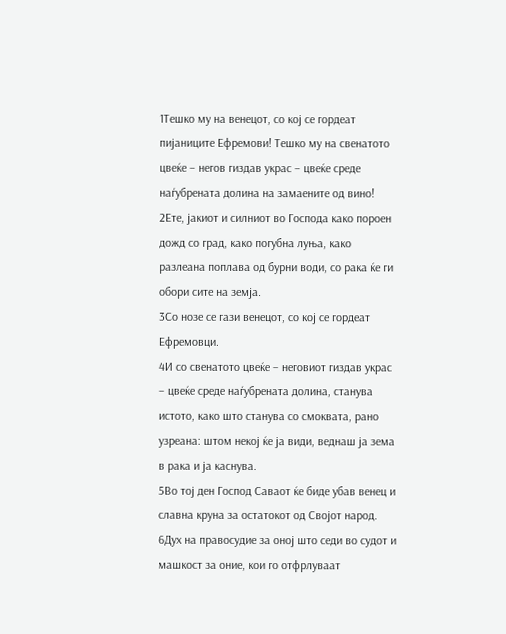1Тешко му на венецот, со кој се гордеат пијаниците Ефремови! Тешко му на свенатото цвеќе – негов гиздав украс – цвеќе среде наѓубрената долина на замаените од вино!
2Ете, јакиот и силниот во Господа како пороен дожд со град, како погубна луња, како разлеана поплава од бурни води, со рака ќе ги обори сите на земја.
3Со нозе се гази венецот, со кој се гордеат Ефремовци.
4И со свенатото цвеќе – неговиот гиздав украс – цвеќе среде наѓубрената долина, станува истото, како што станува со смоквата, рано узреана: штом некој ќе ја види, веднаш ја зема в рака и ја каснува.
5Во тој ден Господ Саваот ќе биде убав венец и славна круна за остатокот од Својот народ.
6Дух на правосудие за оној што седи во судот и машкост за оние, кои го отфрлуваат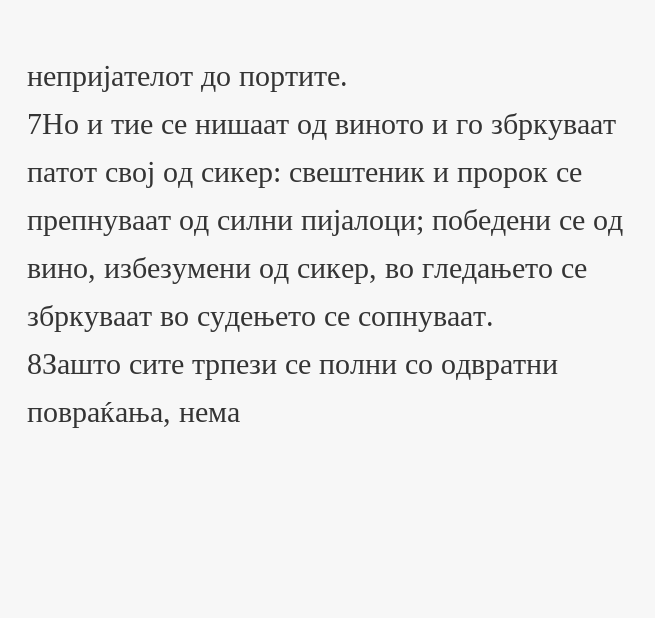непријателот до портите.
7Но и тие се нишаат од виното и го збркуваат патот свој од сикер: свештеник и пророк се препнуваат од силни пијалоци; победени се од вино, избезумени од сикер, во гледањето се збркуваат во судењето се сопнуваат.
8Зашто сите трпези се полни со одвратни повраќања, нема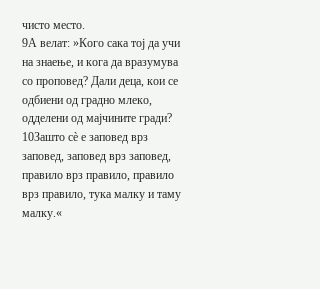чисто место.
9А велат: »Кого сака тој да учи на знаење, и кога да вразумува со проповед? Дали деца, кои се одбиени од градно млеко, одделени од мајчините гради?
10Зашто сѐ е заповед врз заповед, заповед врз заповед, правило врз правило, правило врз правило, тука малку и таму малку.«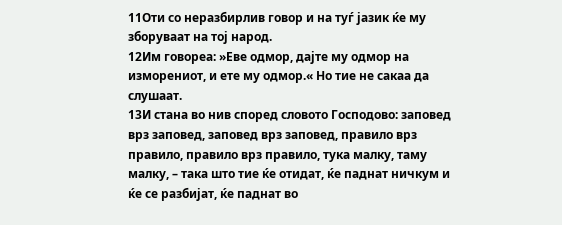11Оти со неразбирлив говор и на туѓ јазик ќе му зборуваат на тој народ.
12Им говореа: »Еве одмор, дајте му одмор на изморениот, и ете му одмор.« Но тие не сакаа да слушаат.
13И стана во нив според словото Господово: заповед врз заповед, заповед врз заповед, правило врз правило, правило врз правило, тука малку, таму малку, – така што тие ќе отидат, ќе паднат ничкум и ќе се разбијат, ќе паднат во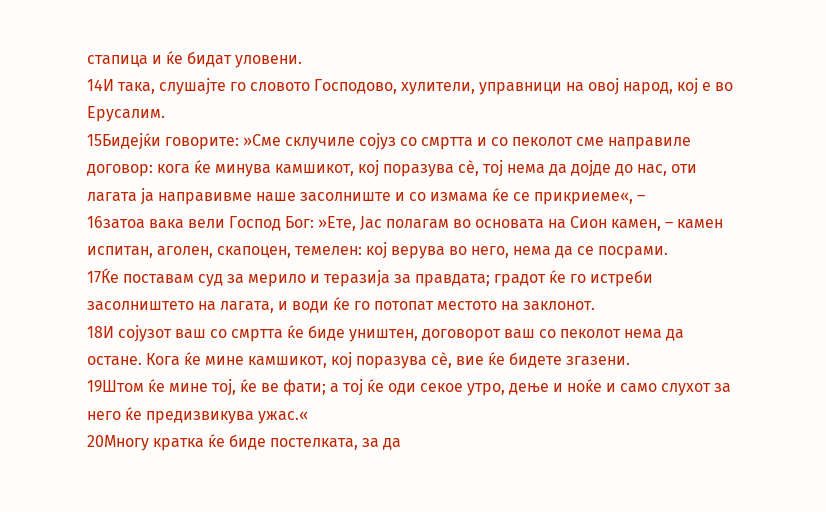стапица и ќе бидат уловени.
14И така, слушајте го словото Господово, хулители, управници на овој народ, кој е во Ерусалим.
15Бидејќи говорите: »Сме склучиле сојуз со смртта и со пеколот сме направиле договор: кога ќе минува камшикот, кој поразува сѐ, тој нема да дојде до нас, оти лагата ја направивме наше засолниште и со измама ќе се прикриеме«, –
16затоа вака вели Господ Бог: »Ете, Јас полагам во основата на Сион камен, – камен испитан, аголен, скапоцен, темелен: кој верува во него, нема да се посрами.
17Ќе поставам суд за мерило и теразија за правдата; градот ќе го истреби засолништето на лагата, и води ќе го потопат местото на заклонот.
18И сојузот ваш со смртта ќе биде уништен, договорот ваш со пеколот нема да остане. Кога ќе мине камшикот, кој поразува сѐ, вие ќе бидете згазени.
19Штом ќе мине тој, ќе ве фати; а тој ќе оди секое утро, дење и ноќе и само слухот за него ќе предизвикува ужас.«
20Многу кратка ќе биде постелката, за да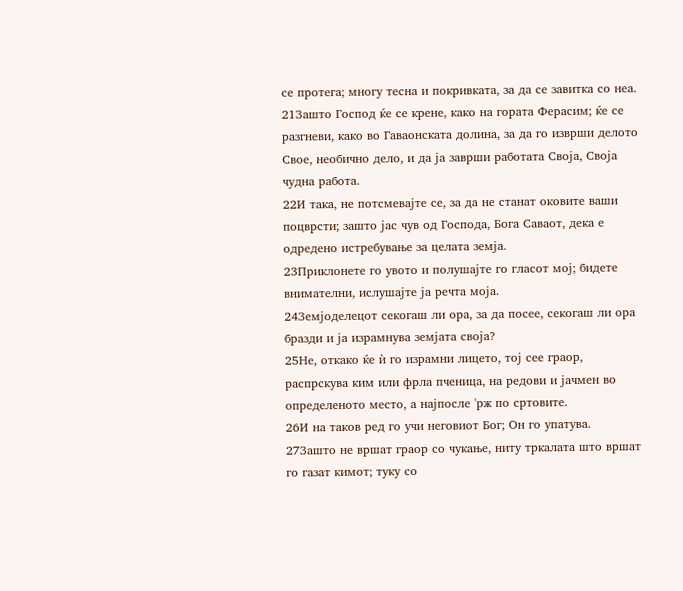се протега; многу тесна и покривката, за да се завитка со неа.
21Зашто Господ ќе се крене, како на гората Ферасим; ќе се разгневи, како во Гаваонската долина, за да го изврши делото Свое, необично дело, и да ја заврши работата Своја, Своја чудна работа.
22И така, не потсмевајте се, за да не станат оковите ваши поцврсти; зашто јас чув од Господа, Бога Саваот, дека е одредено истребување за целата земја.
23Приклонете го увото и полушајте го гласот мој; бидете внимателни, ислушајте ја речта моја.
24Земјоделецот секогаш ли ора, за да посее, секогаш ли ора бразди и ја израмнува земјата своја?
25Не, откако ќе ѝ го израмни лицето, тој сее граор, распрскува ким или фрла пченица, на редови и јачмен во определеното место, а најпосле 'рж по сртовите.
26И на таков ред го учи неговиот Бог; Он го упатува.
27Зашто не вршат граор со чукање, ниту тркалата што вршат го газат кимот; туку со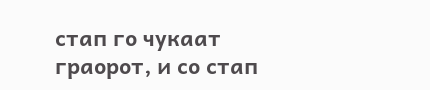стап го чукаат граорот, и со стап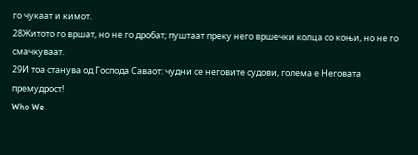го чукаат и кимот.
28Житото го вршат, но не го дробат; пуштаат преку него вршечки колца со коњи, но не го смачкуваат.
29И тоа станува од Господа Саваот: чудни се неговите судови, голема е Неговата премудрост!
Who We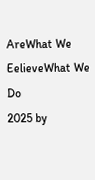AreWhat We EelieveWhat We Do
2025 by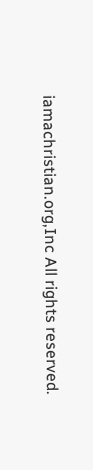iamachristian.org,Inc All rights reserved.